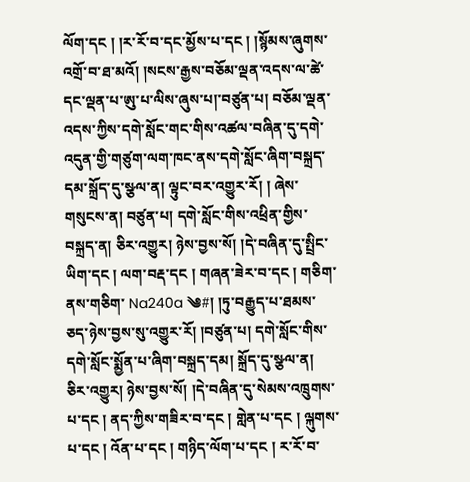ལོག་དང ། །ར་རོ་བ་དང་མྱོས་པ་དང ། །སྙོམས་ཞུགས་འགྲོ་བ་ཐ་མའོ། །སངས་རྒྱས་བཅོམ་ལྡན་འདས་ལ་ཚེ་དང་ལྡན་པ་ཨུ་པ་ལིས་ཞུས་པ།་བཙུན་པ། བཅོམ་ལྡན་འདས་ཀྱིས་དགེ་སློང་གང་གིས་འཚལ་བཞིན་དུ་དགེ་འདུན་གྱི་གཙུག་ལག་ཁང་ནས་དགེ་སློང་ཞིག་བསྐྲད་དམ་སྐྲོད་དུ་སྩལ་ན། ལྟུང་བར་འགྱུར་རོ། ། ཞེས་གསུངས་ན། བཙུན་པ། དགེ་སློང་གིས་འཕྲིན་གྱིས་བསྐྲད་ན། ཅིར་འགྱུར། ཉེས་བྱས་སོ། །དེ་བཞིན་དུ་སྤྲིང་ཡིག་དང ། ལག་བརྡ་དང ། གཞན་ཟེར་བ་དང ། གཅིག་ནས་གཅིག་ Na240a ༄#། །ཏུ་བརྒྱུད་པ་ཐམས་ཅད་ཉེས་བྱས་སུ་འགྱུར་རོ། །བཙུན་པ། དགེ་སློང་གིས་དགེ་སློང་སྨྱོན་པ་ཞིག་བསྐྲད་དམ། སྐྲོད་དུ་སྩལ་ན། ཅིར་འགྱུར། ཉེས་བྱས་སོ། །དེ་བཞིན་དུ་སེམས་འཁྲུགས་པ་དང ། ནད་ཀྱིས་གཟིར་བ་དང ། གླེན་པ་དང ། ལྐུགས་པ་དང ། འོན་པ་དང ། གཉིད་ལོག་པ་དང ། ར་རོ་བ་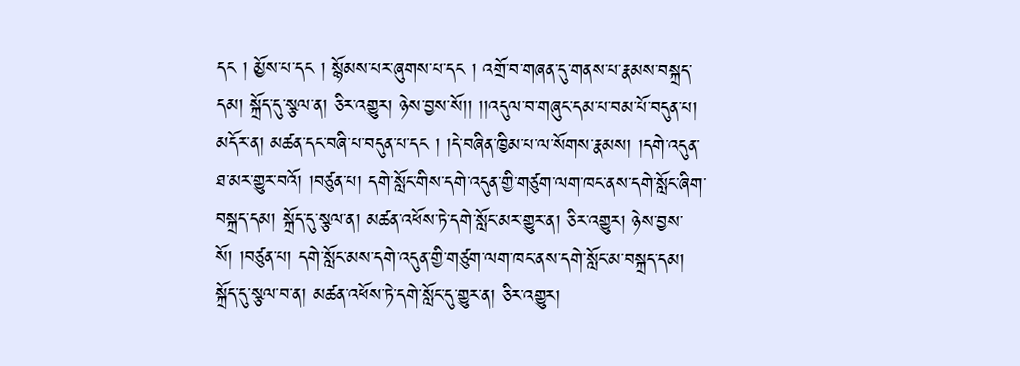དང ། མྱོས་པ་དང ། སྙོམས་པར་ཞུགས་པ་དང ། འགྲོ་བ་གཞན་དུ་གནས་པ་རྣམས་བསྐྲད་དམ། སྐྲོད་དུ་སྩལ་ན། ཅིར་འགྱུར། ཉེས་བྱས་སོ།། །།འདུལ་བ་གཞུང་དམ་པ་བམ་པོ་བདུན་པ། མདོར་ན། མཚན་དང་བཞི་པ་བདུན་པ་དང ། །དེ་བཞིན་ཁྱིམ་པ་ལ་སོགས་རྣམས། །དགེ་འདུན་ཐ་མར་གྱུར་བའོ། །བཙུན་པ། དགེ་སློང་གིས་དགེ་འདུན་གྱི་གཙུག་ལག་ཁང་ནས་དགེ་སློང་ཞིག་བསྐྲད་དམ། སྐྲོད་དུ་སྩལ་ན། མཚན་འཕོས་ཏེ་དགེ་སློང་མར་གྱུར་ན། ཅིར་འགྱུར། ཉེས་བྱས་སོ། །བཙུན་པ། དགེ་སློང་མས་དགེ་འདུན་གྱི་གཙུག་ལག་ཁང་ནས་དགེ་སློང་མ་བསྐྲད་དམ། སྐྲོད་དུ་སྩལ་བ་ན། མཚན་འཕོས་ཏེ་དགེ་སློང་དུ་གྱུར་ན། ཅིར་འགྱུར།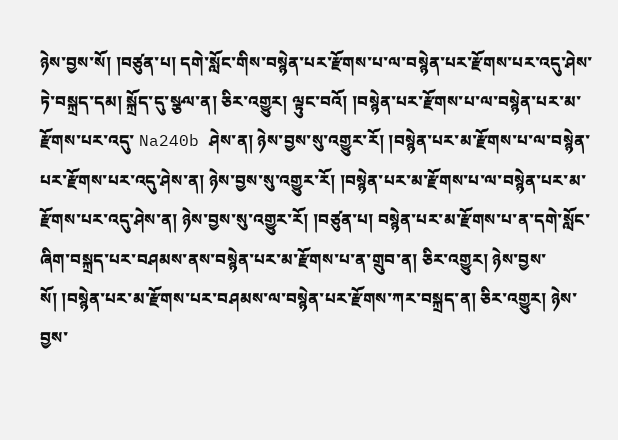ཉེས་བྱས་སོ། །བཙུན་པ། དགེ་སློང་གིས་བསྙེན་པར་རྫོགས་པ་ལ་བསྙེན་པར་རྫོགས་པར་འདུ་ཤེས་ཏེ་བསྐྲད་དམ། སྐྲོད་དུ་སྩལ་ན། ཅིར་འགྱུར། ལྟུང་བའོ། །བསྙེན་པར་རྫོགས་པ་ལ་བསྙེན་པར་མ་རྫོགས་པར་འདུ་ Na240b ཤེས་ན། ཉེས་བྱས་སུ་འགྱུར་རོ། །བསྙེན་པར་མ་རྫོགས་པ་ལ་བསྙེན་པར་རྫོགས་པར་འདུ་ཤེས་ན། ཉེས་བྱས་སུ་འགྱུར་རོ། །བསྙེན་པར་མ་རྫོགས་པ་ལ་བསྙེན་པར་མ་རྫོགས་པར་འདུ་ཤེས་ན། ཉེས་བྱས་སུ་འགྱུར་རོ། །བཙུན་པ། བསྙེན་པར་མ་རྫོགས་པ་ན་དགེ་སློང་ཞིག་བསྐྲད་པར་བཤམས་ནས་བསྙེན་པར་མ་རྫོགས་པ་ན་གྲུབ་ན། ཅིར་འགྱུར། ཉེས་བྱས་སོ། །བསྙེན་པར་མ་རྫོགས་པར་བཤམས་ལ་བསྙེན་པར་རྫོགས་ཀར་བསྐྲད་ན། ཅིར་འགྱུར། ཉེས་བྱས་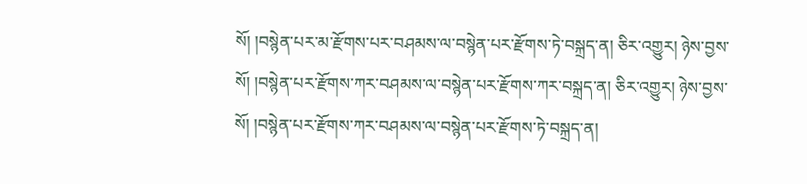སོ། །བསྙེན་པར་མ་རྫོགས་པར་བཤམས་ལ་བསྙེན་པར་རྫོགས་ཏེ་བསྐྲད་ན། ཅིར་འགྱུར། ཉེས་བྱས་སོ། །བསྙེན་པར་རྫོགས་ཀར་བཤམས་ལ་བསྙེན་པར་རྫོགས་ཀར་བསྐྲད་ན། ཅིར་འགྱུར། ཉེས་བྱས་སོ། །བསྙེན་པར་རྫོགས་ཀར་བཤམས་ལ་བསྙེན་པར་རྫོགས་ཏེ་བསྐྲད་ན།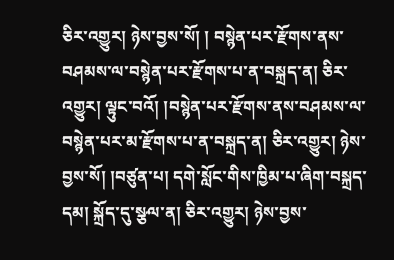ཅིར་འགྱུར། ཉེས་བྱས་སོ། ། བསྙེན་པར་རྫོགས་ནས་བཤམས་ལ་བསྙེན་པར་རྫོགས་པ་ན་བསྐྲད་ན། ཅིར་འགྱུར། ལྟུང་བའོ། །བསྙེན་པར་རྫོགས་ནས་བཤམས་ལ་བསྙེན་པར་མ་རྫོགས་པ་ན་བསྐྲད་ན། ཅིར་འགྱུར། ཉེས་བྱས་སོ། །བཙུན་པ། དགེ་སློང་གིས་ཁྱིམ་པ་ཞིག་བསྐྲད་དམ། སྐྲོད་དུ་སྩལ་ན། ཅིར་འགྱུར། ཉེས་བྱས་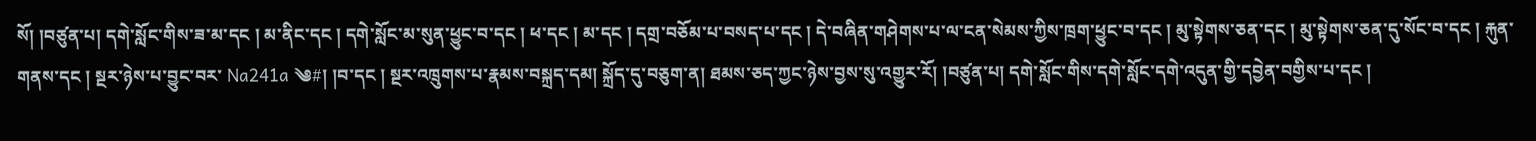སོ། །བཙུན་པ། དགེ་སློང་གིས་ཟ་མ་དང ། མ་ནིང་དང ། དགེ་སློང་མ་སུན་ཕྱུང་བ་དང ། ཕ་དང ། མ་དང ། དགྲ་བཅོམ་པ་བསད་པ་དང ། དེ་བཞིན་གཤེགས་པ་ལ་ངན་སེམས་ཀྱིས་ཁྲག་ཕྱུང་བ་དང ། མུ་སྟེགས་ཅན་དང ། མུ་སྟེགས་ཅན་དུ་སོང་བ་དང ། རྐུན་གནས་དང ། སྔར་ཉེས་པ་བྱུང་བར་ Na241a ༄#། །བ་དང ། སྔར་འཁྲུགས་པ་རྣམས་བསྐྲད་དམ། སྐྲོད་དུ་བཅུག་ན། ཐམས་ཅད་ཀྱང་ཉེས་བྱས་སུ་འགྱུར་རོ། །བཙུན་པ། དགེ་སློང་གིས་དགེ་སློང་དགེ་འདུན་གྱི་དབྱེན་བགྱིས་པ་དང །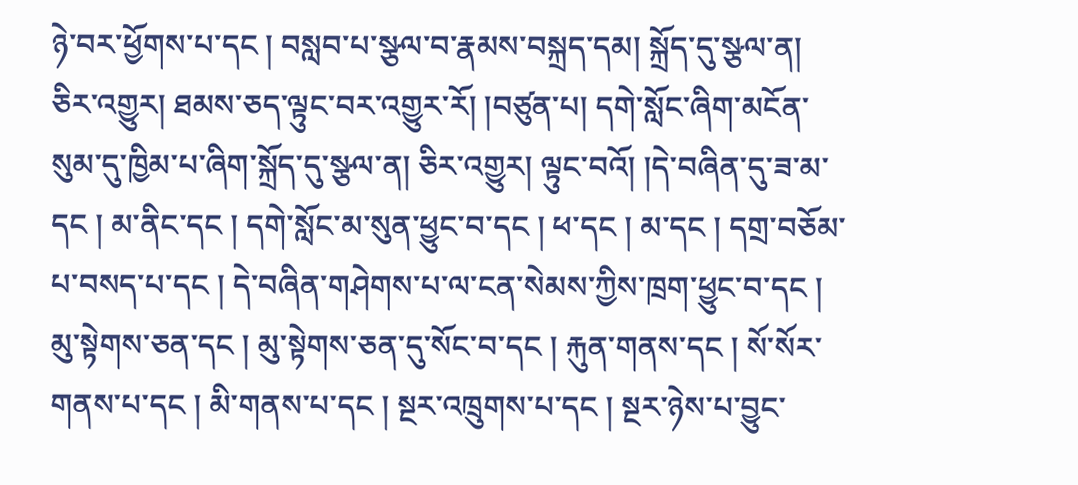ཉེ་བར་ཕྱོགས་པ་དང ། བསླབ་པ་སྩལ་བ་རྣམས་བསྐྲད་དམ། སྐྲོད་དུ་སྩལ་ན། ཅིར་འགྱུར། ཐམས་ཅད་ལྟུང་བར་འགྱུར་རོ། །བཙུན་པ། དགེ་སློང་ཞིག་མངོན་སུམ་དུ་ཁྱིམ་པ་ཞིག་སྐྲོད་དུ་སྩལ་ན། ཅིར་འགྱུར། ལྟུང་བའོ། །དེ་བཞིན་དུ་ཟ་མ་དང ། མ་ནིང་དང ། དགེ་སློང་མ་སུན་ཕྱུང་བ་དང ། ཕ་དང ། མ་དང ། དགྲ་བཅོམ་པ་བསད་པ་དང ། དེ་བཞིན་གཤེགས་པ་ལ་ངན་སེམས་ཀྱིས་ཁྲག་ཕྱུང་བ་དང ། མུ་སྟེགས་ཅན་དང ། མུ་སྟེགས་ཅན་དུ་སོང་བ་དང ། རྐུན་གནས་དང ། སོ་སོར་གནས་པ་དང ། མི་གནས་པ་དང ། སྔར་འཁྲུགས་པ་དང ། སྔར་ཉེས་པ་བྱུང་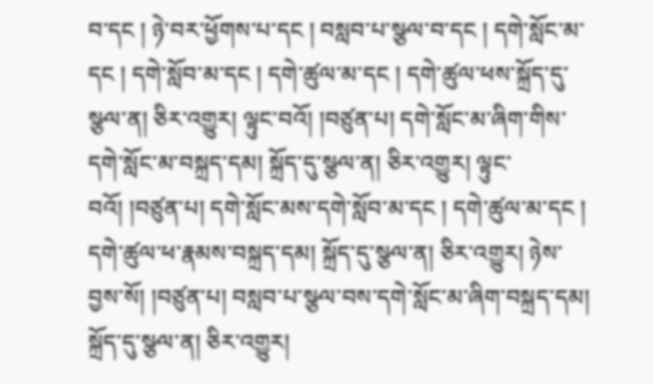བ་དང ། ཉེ་བར་ཕྱོགས་པ་དང ། བསླབ་པ་སྩལ་བ་དང ། དགེ་སློང་མ་དང ། དགེ་སློབ་མ་དང ། དགེ་ཚུལ་མ་དང ། དགེ་ཚུལ་ཕས་སྐྲོད་དུ་སྩལ་ན། ཅིར་འགྱུར། ལྟུང་བའོ། །བཙུན་པ། དགེ་སློང་མ་ཞིག་གིས་དགེ་སློང་མ་བསྐྲད་དམ། སྐྲོད་དུ་སྩལ་ན། ཅིར་འགྱུར། ལྟུང་བའོ། །བཙུན་པ། དགེ་སློང་མས་དགེ་སློབ་མ་དང ། དགེ་ཚུལ་མ་དང ། དགེ་ཚུལ་ཕ་རྣམས་བསྐྲད་དམ། སྐྲོད་དུ་སྩལ་ན། ཅིར་འགྱུར། ཉེས་བྱས་སོ། །བཙུན་པ། བསླབ་པ་སྩལ་བས་དགེ་སློང་མ་ཞིག་བསྐྲད་དམ། སྐྲོད་དུ་སྩལ་ན། ཅིར་འགྱུར།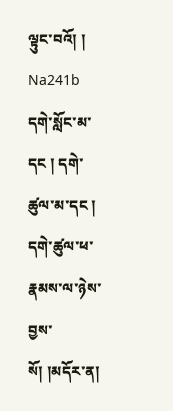ལྟུང་བའོ། ། Na241b དགེ་སློང་མ་དང ། དགེ་ཚུལ་མ་དང ། དགེ་ཚུལ་ཕ་རྣམས་ལ་ཉེས་བྱས་སོ། །མདོར་ན།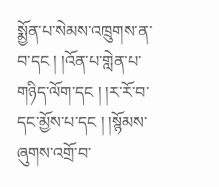སྨྱོན་པ་སེམས་འཁྲུགས་ན་བ་དང ། །འོན་པ་གླེན་པ་གཉིད་ལོག་དང ། །ར་རོ་བ་དང་མྱོས་པ་དང ། །སྙོམས་ཞུགས་འགྲོ་བ་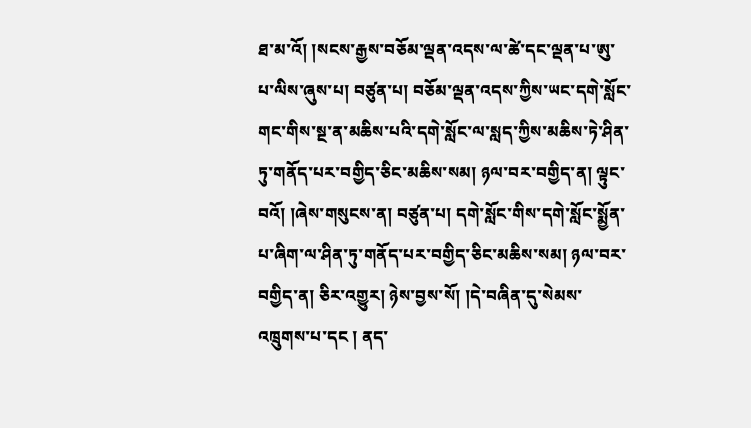ཐ་མ་འོ། །སངས་རྒྱས་བཅོམ་ལྡན་འདས་ལ་ཚེ་དང་ལྡན་པ་ཨུ་པ་ལིས་ཞུས་པ། བཙུན་པ། བཅོམ་ལྡན་འདས་ཀྱིས་ཡང་དགེ་སློང་གང་གིས་སྔ་ན་མཆིས་པའི་དགེ་སློང་ལ་སླད་ཀྱིས་མཆིས་ཏེ་ཤིན་ཏུ་གནོད་པར་བགྱིད་ཅིང་མཆིས་སམ། ཉལ་བར་བགྱིད་ན། ལྟུང་བའོ། །ཞེས་གསུངས་ན། བཙུན་པ། དགེ་སློང་གིས་དགེ་སློང་སྨྱོན་པ་ཞིག་ལ་ཤིན་ཏུ་གནོད་པར་བགྱིད་ཅིང་མཆིས་སམ། ཉལ་བར་བགྱིད་ན། ཅིར་འགྱུར། ཉེས་བྱས་སོ། །དེ་བཞིན་དུ་སེམས་འཁྲུགས་པ་དང ། ནད་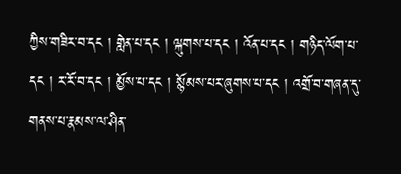ཀྱིས་གཟིར་བ་དང ། གླེན་པ་དང ། ལྐུགས་པ་དང ། འོན་པ་དང ། གཉིད་ལོག་པ་དང ། ར་རོ་བ་དང ། མྱོས་པ་དང ། སྙོམས་པར་ཞུགས་པ་དང ། འགྲོ་བ་གཞན་དུ་གནས་པ་རྣམས་ལ་ཤིན་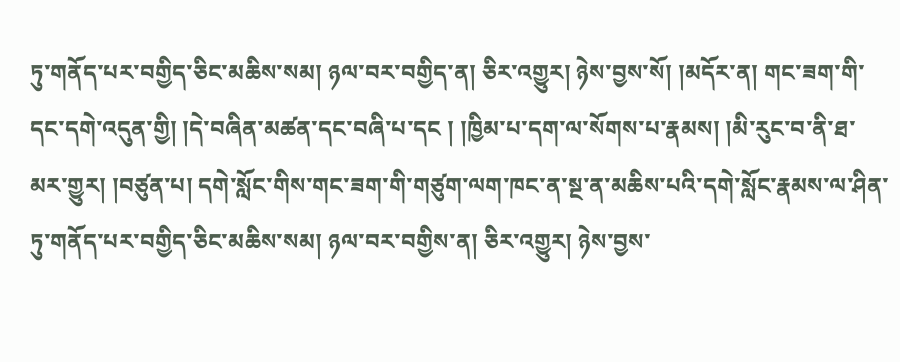ཏུ་གནོད་པར་བགྱིད་ཅིང་མཆིས་སམ། ཉལ་བར་བགྱིད་ན། ཅིར་འགྱུར། ཉེས་བྱས་སོ། །མདོར་ན། གང་ཟག་གི་དང་དགེ་འདུན་གྱི། །དེ་བཞིན་མཚན་དང་བཞི་པ་དང ། །ཁྱིམ་པ་དག་ལ་སོགས་པ་རྣམས། །མི་རུང་བ་ནི་ཐ་མར་གྱུར། །བཙུན་པ། དགེ་སློང་གིས་གང་ཟག་གི་གཙུག་ལག་ཁང་ན་སྔ་ན་མཆིས་པའི་དགེ་སློང་རྣམས་ལ་ཤིན་ཏུ་གནོད་པར་བགྱིད་ཅིང་མཆིས་སམ། ཉལ་བར་བགྱིས་ན། ཅིར་འགྱུར། ཉེས་བྱས་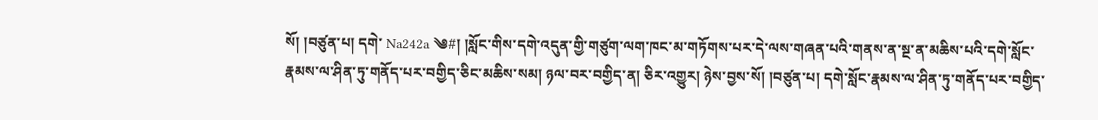སོ། །བཙུན་པ། དགེ་ Na242a ༄#། །སློང་གིས་དགེ་འདུན་གྱི་གཙུག་ལག་ཁང་མ་གཏོགས་པར་དེ་ལས་གཞན་པའི་གནས་ན་སྔ་ན་མཆིས་པའི་དགེ་སློང་རྣམས་ལ་ཤིན་ཏུ་གནོད་པར་བགྱིད་ཅིང་མཆིས་སམ། ཉལ་བར་བགྱིད་ན། ཅིར་འགྱུར། ཉེས་བྱས་སོ། །བཙུན་པ། དགེ་སློང་རྣམས་ལ་ཤིན་ཏུ་གནོད་པར་བགྱིད་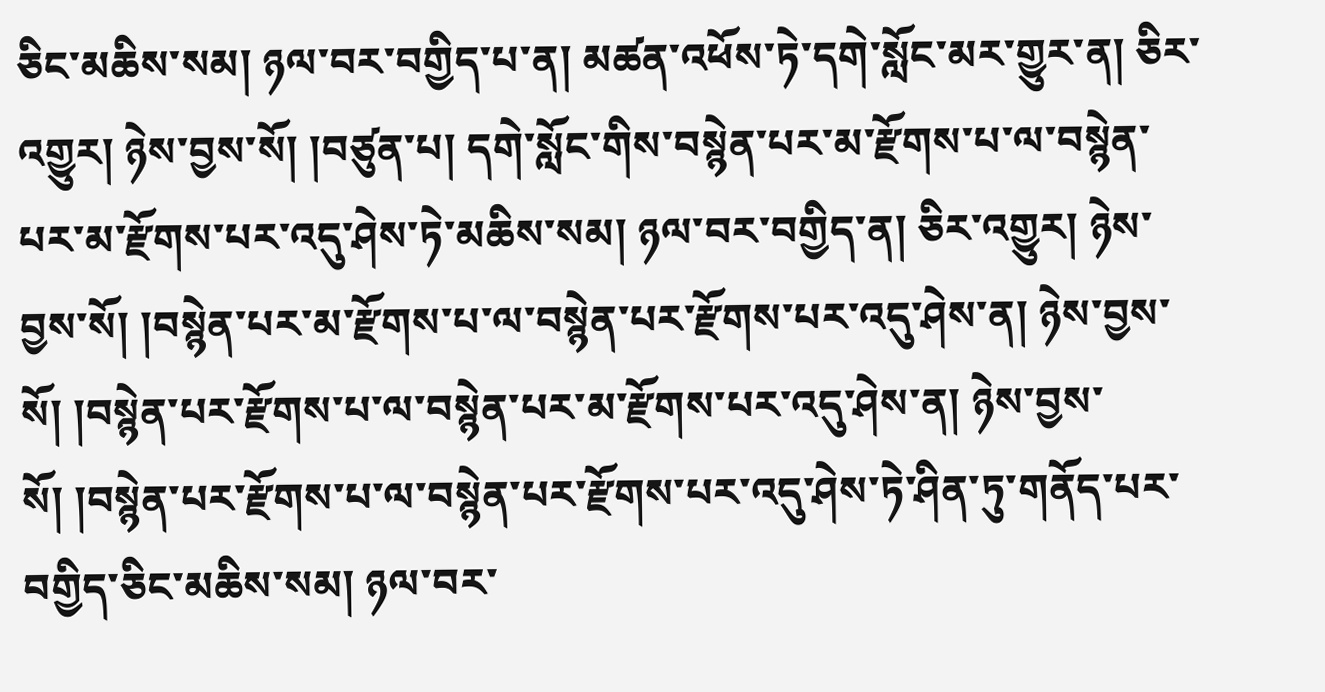ཅིང་མཆིས་སམ། ཉལ་བར་བགྱིད་པ་ན། མཚན་འཕོས་ཏེ་དགེ་སློང་མར་གྱུར་ན། ཅིར་འགྱུར། ཉེས་བྱས་སོ། །བཙུན་པ། དགེ་སློང་གིས་བསྙེན་པར་མ་རྫོགས་པ་ལ་བསྙེན་པར་མ་རྫོགས་པར་འདུ་ཤེས་ཏེ་མཆིས་སམ། ཉལ་བར་བགྱིད་ན། ཅིར་འགྱུར། ཉེས་བྱས་སོ། །བསྙེན་པར་མ་རྫོགས་པ་ལ་བསྙེན་པར་རྫོགས་པར་འདུ་ཤེས་ན། ཉེས་བྱས་སོ། །བསྙེན་པར་རྫོགས་པ་ལ་བསྙེན་པར་མ་རྫོགས་པར་འདུ་ཤེས་ན། ཉེས་བྱས་སོ། །བསྙེན་པར་རྫོགས་པ་ལ་བསྙེན་པར་རྫོགས་པར་འདུ་ཤེས་ཏེ་ཤིན་ཏུ་གནོད་པར་བགྱིད་ཅིང་མཆིས་སམ། ཉལ་བར་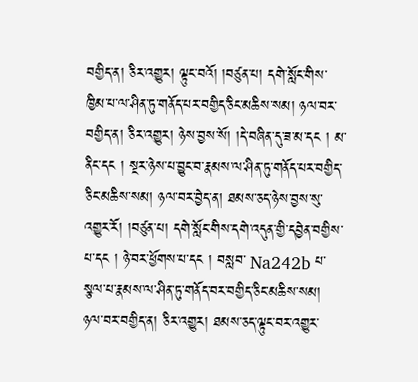བགྱིད་ན། ཅིར་འགྱུར། ལྟུང་བའོ། །བཙུན་པ། དགེ་སློང་གིས་ཁྱིམ་པ་ལ་ཤིན་ཏུ་གནོད་པར་བགྱིད་ཅིང་མཆིས་སམ། ཉལ་བར་བགྱིད་ན། ཅིར་འགྱུར། ཉེས་བྱས་སོ། །དེ་བཞིན་དུ་ཟ་མ་དང ། མ་ནིང་དང ། སྔར་ཉེས་པ་བྱུང་བ་རྣམས་ལ་ཤིན་ཏུ་གནོད་པར་བགྱིད་ཅིང་མཆིས་སམ། ཉལ་བར་བྱེད་ན། ཐམས་ཅད་ཉེས་བྱས་སུ་འགྱུར་རོ། །བཙུན་པ། དགེ་སློང་གིས་དགེ་འདུན་གྱི་དབྱེན་བགྱིས་པ་དང ། ཉེ་བར་ཕྱོགས་པ་དང ། བསླབ་ Na242b པ་སྩལ་པ་རྣམས་ལ་ཤིན་ཏུ་གནོད་བར་བགྱིད་ཅིང་མཆིས་སམ། ཉལ་བར་བགྱིད་ན། ཅིར་འགྱུར། ཐམས་ཅད་ལྟུང་བར་འགྱུར་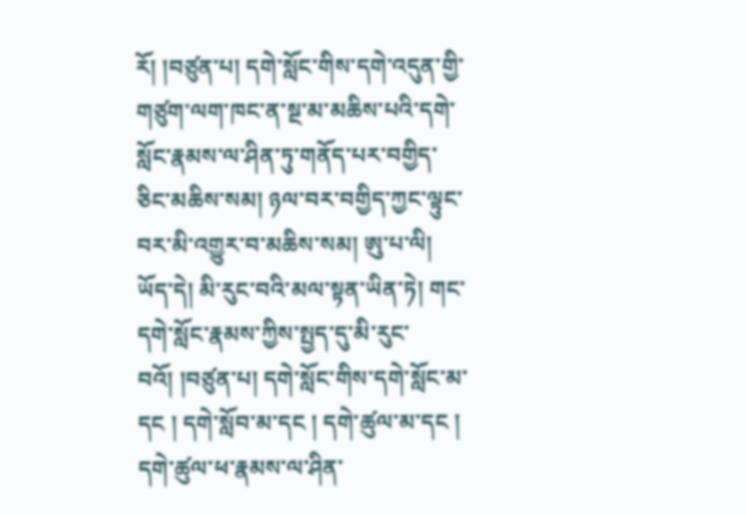རོ། །བཙུན་པ། དགེ་སློང་གིས་དགེ་འདུན་གྱི་གཙུག་ལག་ཁང་ན་སྔ་མ་མཆིས་པའི་དགེ་སློང་རྣམས་ལ་ཤིན་ཏུ་གནོད་པར་བགྱིད་ཅིང་མཆིས་སམ། ཉལ་བར་བགྱིད་ཀྱང་ལྟུང་བར་མི་འགྱུར་བ་མཆིས་སམ། ཨུ་པ་ལི། ཡོད་དེ། མི་རུང་བའི་མལ་སྟན་ཡིན་ཏེ། གང་དགེ་སློང་རྣམས་ཀྱིས་སྤྱད་དུ་མི་རུང་བའོ། །བཙུན་པ། དགེ་སློང་གིས་དགེ་སློང་མ་དང ། དགེ་སློབ་མ་དང ། དགེ་ཚུལ་མ་དང ། དགེ་ཚུལ་ཕ་རྣམས་ལ་ཤིན་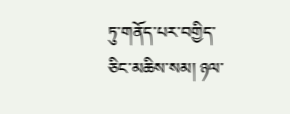ཏུ་གནོད་པར་བགྱིད་ཅིང་མཆིས་སམ། ཉལ་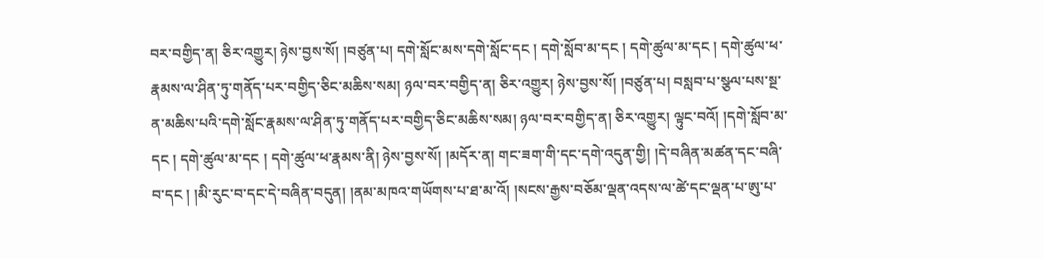བར་བགྱིད་ན། ཅིར་འགྱུར། ཉེས་བྱས་སོ། །བཙུན་པ། དགེ་སློང་མས་དགེ་སློང་དང ། དགེ་སློབ་མ་དང ། དགེ་ཚུལ་མ་དང ། དགེ་ཚུལ་ཕ་རྣམས་ལ་ཤིན་ཏུ་གནོད་པར་བགྱིད་ཅིང་མཆིས་སམ། ཉལ་བར་བགྱིད་ན། ཅིར་འགྱུར། ཉེས་བྱས་སོ། །བཙུན་པ། བསླབ་པ་སྩལ་པས་སྔ་ན་མཆིས་པའི་དགེ་སློང་རྣམས་ལ་ཤིན་ཏུ་གནོད་པར་བགྱིད་ཅིང་མཆིས་སམ། ཉལ་བར་བགྱིད་ན། ཅིར་འགྱུར། ལྟུང་བའོ། །དགེ་སློབ་མ་དང ། དགེ་ཚུལ་མ་དང ། དགེ་ཚུལ་ཕ་རྣམས་ནི། ཉེས་བྱས་སོ། །མདོར་ན། གང་ཟག་གི་དང་དགེ་འདུན་གྱི། །དེ་བཞིན་མཚན་དང་བཞི་བ་དང ། །མི་རུང་བ་དང་དེ་བཞིན་བདུན། །ནམ་མཁའ་གཡོགས་པ་ཐ་མ་འོ། །སངས་རྒྱས་བཅོམ་ལྡན་འདས་ལ་ཚེ་དང་ལྡན་པ་ཨུ་པ་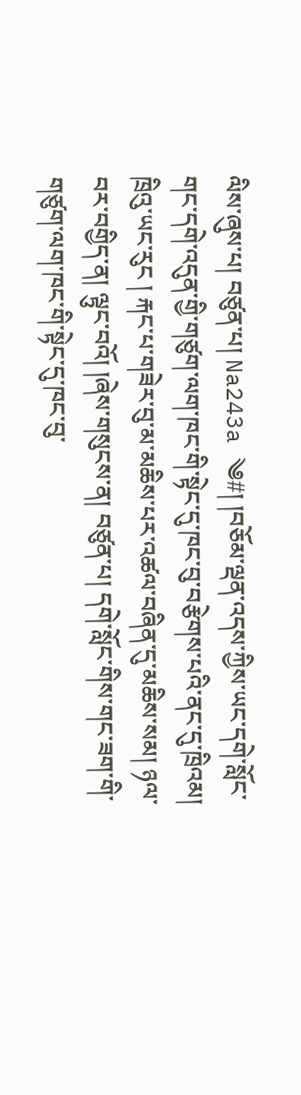ལིས་ཞུས་པ། བཙུན་པ། Na243a ༄#། །བཅོམ་ལྡན་འདས་ཀྱིས་ཡང་དགེ་སློང་གང་དགེ་འདུན་གྱི་གཙུག་ལག་ཁང་གི་སྟེང་དུ་ཁང་བུ་བརྩེགས་པའི་ནང་དུ་ཁྲིའམ། ཁྲིའུ་ཡང་རུང ། རྐང་པ་གཟེར་བུ་མ་མཆིས་པར་འཚལ་བཞིན་དུ་མཆིས་སམ། ཉལ་བར་བགྱིད་ན། ལྟུང་བའོ། །ཞེས་གསུངས་ན། བཙུན་པ། དགེ་སློང་གིས་གང་ཟག་གི་གཙུག་ལག་ཁང་གི་སྟེང་དུ་ཁང་བུ་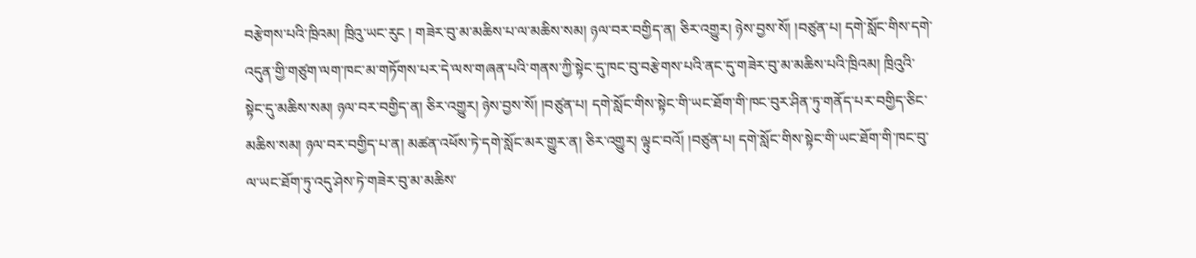བརྩེགས་པའི་ཁྲིའམ། ཁྲིའུ་ཡང་རུང ། གཟེར་བུ་མ་མཆིས་པ་ལ་མཆིས་སམ། ཉལ་བར་བགྱིད་ན། ཅིར་འགྱུར། ཉེས་བྱས་སོ། །བཙུན་པ། དགེ་སློང་གིས་དགེ་འདུན་གྱི་གཙུག་ལག་ཁང་མ་གཏོགས་པར་དེ་ལས་གཞན་པའི་གནས་ཀྱི་སྟེང་དུ་ཁང་བུ་བརྩེགས་པའི་ནང་དུ་གཟེར་བུ་མ་མཆིས་པའི་ཁྲིའམ། ཁྲིའུའི་སྟེང་དུ་མཆིས་སམ། ཉལ་བར་བགྱིད་ན། ཅིར་འགྱུར། ཉེས་བྱས་སོ། །བཙུན་པ། དགེ་སློང་གིས་སྟེང་གི་ཡང་ཐོག་གི་ཁང་བུར་ཤིན་ཏུ་གནོད་པར་བགྱིད་ཅིང་མཆིས་སམ། ཉལ་བར་བགྱིད་པ་ན། མཚན་འཕོས་ཏེ་དགེ་སློང་མར་གྱུར་ན། ཅིར་འགྱུར། ལྟུང་བའོ། །བཙུན་པ། དགེ་སློང་གིས་སྟེང་གི་ཡང་ཐོག་གི་ཁང་བུ་ལ་ཡང་ཐོག་ཏུ་འདུ་ཤེས་ཏེ་གཟེར་བུ་མ་མཆིས་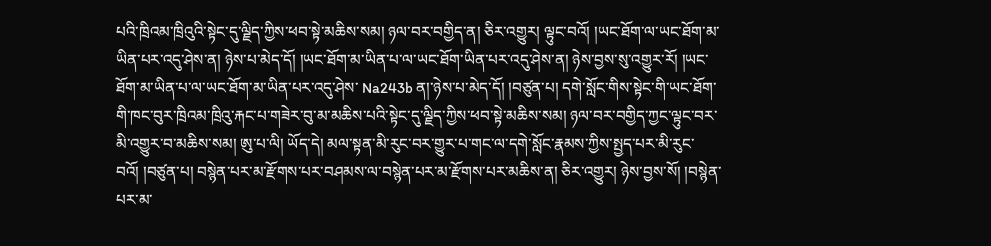པའི་ཁྲིའམ་ཁྲིའུའི་སྟེང་དུ་ལྗིད་ཀྱིས་ཕབ་སྟེ་མཆིས་སམ། ཉལ་བར་བགྱིད་ན། ཅིར་འགྱུར། ལྟུང་བའོ། །ཡང་ཐོག་ལ་ཡང་ཐོག་མ་ཡིན་པར་འདུ་ཤེས་ན། ཉེས་པ་མེད་དོ། །ཡང་ཐོག་མ་ཡིན་པ་ལ་ཡང་ཐོག་ཡིན་པར་འདུ་ཤེས་ན། ཉེས་བྱས་སུ་འགྱུར་རོ། །ཡང་ཐོག་མ་ཡིན་པ་ལ་ཡང་ཐོག་མ་ཡིན་པར་འདུ་ཤེས་ Na243b ན།་ཉེས་པ་མེད་དོ། །བཙུན་པ། དགེ་སློང་གིས་སྟེང་གི་ཡང་ཐོག་གི་ཁང་བུར་ཁྲིའམ་ཁྲིའུ་རྐང་པ་གཟེར་བུ་མ་མཆིས་པའི་སྟེང་དུ་ལྗིད་ཀྱིས་ཕབ་སྟེ་མཆིས་སམ། ཉལ་བར་བགྱིད་ཀྱང་ལྟུང་བར་མི་འགྱུར་བ་མཆིས་སམ། ཨུ་པ་ལི། ཡོད་དེ། མལ་སྟན་མི་རུང་བར་གྱུར་པ་གང་ལ་དགེ་སློང་རྣམས་ཀྱིས་སྤྱད་པར་མི་རུང་བའོ། །བཙུན་པ། བསྙེན་པར་མ་རྫོགས་པར་བཤམས་ལ་བསྙེན་པར་མ་རྫོགས་པར་མཆིས་ན། ཅིར་འགྱུར། ཉེས་བྱས་སོ། །བསྙེན་པར་མ་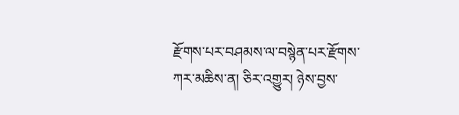རྫོགས་པར་བཤམས་ལ་བསྙེན་པར་རྫོགས་ཀར་མཆིས་ན། ཅིར་འགྱུར། ཉེས་བྱས་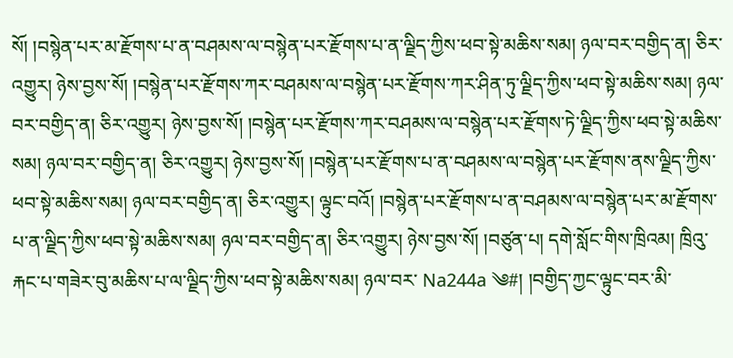སོ། །བསྙེན་པར་མ་རྫོགས་པ་ན་བཤམས་ལ་བསྙེན་པར་རྫོགས་པ་ན་ལྗིད་ཀྱིས་ཕབ་སྟེ་མཆིས་སམ། ཉལ་བར་བགྱིད་ན། ཅིར་འགྱུར། ཉེས་བྱས་སོ། །བསྙེན་པར་རྫོགས་ཀར་བཤམས་ལ་བསྙེན་པར་རྫོགས་ཀར་ཤིན་ཏུ་ལྗིད་ཀྱིས་ཕབ་སྟེ་མཆིས་སམ། ཉལ་བར་བགྱིད་ན། ཅིར་འགྱུར། ཉེས་བྱས་སོ། །བསྙེན་པར་རྫོགས་ཀར་བཤམས་ལ་བསྙེན་པར་རྫོགས་ཏེ་ལྗིད་ཀྱིས་ཕབ་སྟེ་མཆིས་སམ། ཉལ་བར་བགྱིད་ན། ཅིར་འགྱུར། ཉེས་བྱས་སོ། །བསྙེན་པར་རྫོགས་པ་ན་བཤམས་ལ་བསྙེན་པར་རྫོགས་ནས་ལྗིད་ཀྱིས་ཕབ་སྟེ་མཆིས་སམ། ཉལ་བར་བགྱིད་ན། ཅིར་འགྱུར། ལྟུང་བའོ། །བསྙེན་པར་རྫོགས་པ་ན་བཤམས་ལ་བསྙེན་པར་མ་རྫོགས་པ་ན་ལྗིད་ཀྱིས་ཕབ་སྟེ་མཆིས་སམ། ཉལ་བར་བགྱིད་ན། ཅིར་འགྱུར། ཉེས་བྱས་སོ། །བཙུན་པ། དགེ་སློང་གིས་ཁྲིའམ། ཁྲིའུ་རྐང་པ་གཟེར་བུ་མཆིས་པ་ལ་ལྗིད་ཀྱིས་ཕབ་སྟེ་མཆིས་སམ། ཉལ་བར་ Na244a ༄#། །བགྱིད་ཀྱང་ལྟུང་བར་མི་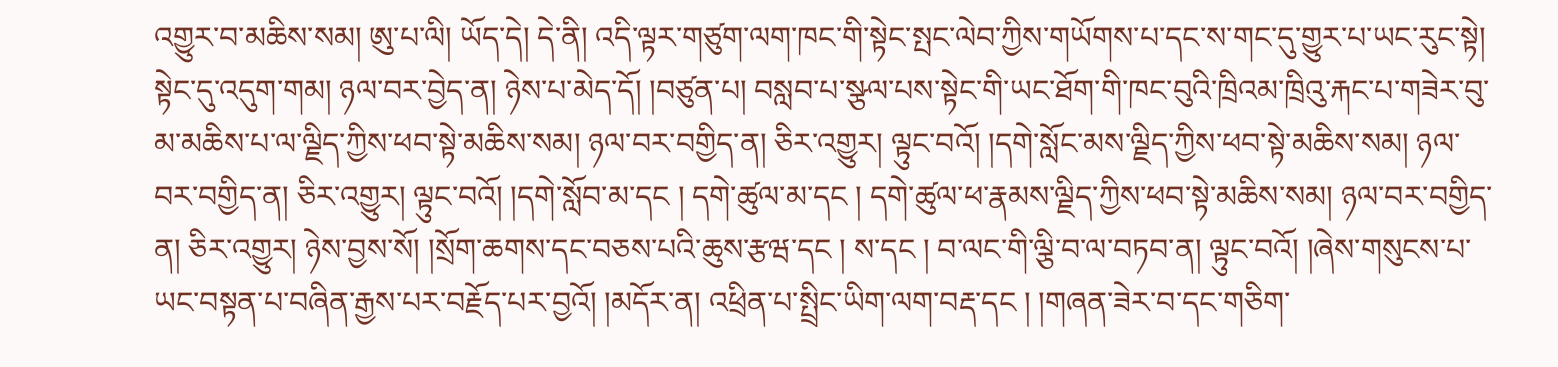འགྱུར་བ་མཆིས་སམ། ཨུ་པ་ལི། ཡོད་དེ། དེ་ནི། འདི་ལྟར་གཙུག་ལག་ཁང་གི་སྟེང་སྤང་ལེབ་ཀྱིས་གཡོགས་པ་དང་ས་གང་དུ་གྱུར་པ་ཡང་རུང་སྟེ། སྟེང་དུ་འདུག་གམ། ཉལ་བར་བྱེད་ན། ཉེས་པ་མེད་དོ། །བཙུན་པ། བསླབ་པ་སྩལ་པས་སྟེང་གི་ཡང་ཐོག་གི་ཁང་བུའི་ཁྲིའམ་ཁྲིའུ་རྐང་པ་གཟེར་བུ་མ་མཆིས་པ་ལ་ལྗིད་ཀྱིས་ཕབ་སྟེ་མཆིས་སམ། ཉལ་བར་བགྱིད་ན། ཅིར་འགྱུར། ལྟུང་བའོ། །དགེ་སློང་མས་ལྗིད་ཀྱིས་ཕབ་སྟེ་མཆིས་སམ། ཉལ་བར་བགྱིད་ན། ཅིར་འགྱུར། ལྟུང་བའོ། །དགེ་སློབ་མ་དང ། དགེ་ཚུལ་མ་དང ། དགེ་ཚུལ་ཕ་རྣམས་ལྗིད་ཀྱིས་ཕབ་སྟེ་མཆིས་སམ། ཉལ་བར་བགྱིད་ན། ཅིར་འགྱུར། ཉེས་བྱས་སོ། །སྲོག་ཆགས་དང་བཅས་པའི་ཆུས་རྩཝ་དང ། ས་དང ། བ་ལང་གི་ལྕི་བ་ལ་བཏབ་ན། ལྟུང་བའོ། །ཞེས་གསུངས་པ་ཡང་བསྟན་པ་བཞིན་རྒྱས་པར་བརྗོད་པར་བྱའོ། །མདོར་ན། འཕྲིན་པ་སྤྲིང་ཡིག་ལག་བརྡ་དང ། །གཞན་ཟེར་བ་དང་གཅིག་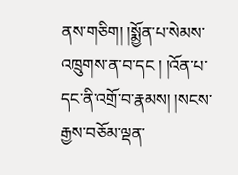ནས་གཅིག། །སྨྱོན་པ་སེམས་འཁྲུགས་ན་བ་དང ། །འོན་པ་དང་ནི་འགྲོ་བ་རྣམས། །སངས་རྒྱས་བཅོམ་ལྡན་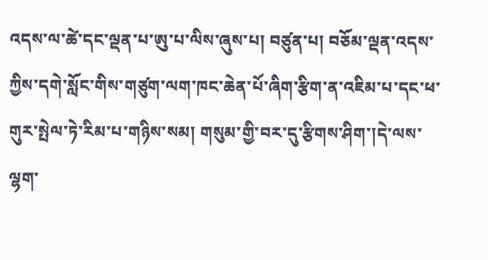འདས་ལ་ཚེ་དང་ལྡན་པ་ཨུ་པ་ལིས་ཞུས་པ། བཙུན་པ། བཅོམ་ལྡན་འདས་ཀྱིས་དགེ་སློང་གིས་གཙུག་ལག་ཁང་ཆེན་པོ་ཞིག་རྩིག་ན་འཇིམ་པ་དང་ཕ་གུར་སྤེལ་ཏེ་རིམ་པ་གཉིས་སམ། གསུམ་གྱི་བར་དུ་རྩིགས་ཤིག་།དེ་ལས་ལྷག་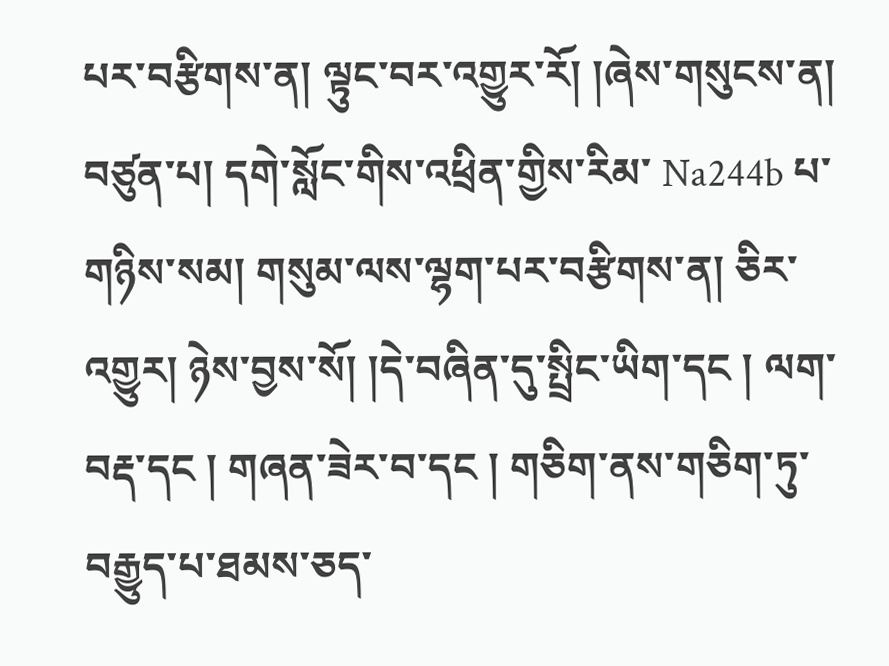པར་བརྩིགས་ན། ལྟུང་བར་འགྱུར་རོ། །ཞེས་གསུངས་ན། བཙུན་པ། དགེ་སློང་གིས་འཕྲིན་གྱིས་རིམ་ Na244b པ་གཉིས་སམ། གསུམ་ལས་ལྷག་པར་བརྩིགས་ན། ཅིར་འགྱུར། ཉེས་བྱས་སོ། །དེ་བཞིན་དུ་སྤྲིང་ཡིག་དང ། ལག་བརྡ་དང ། གཞན་ཟེར་བ་དང ། གཅིག་ནས་གཅིག་ཏུ་བརྒྱུད་པ་ཐམས་ཅད་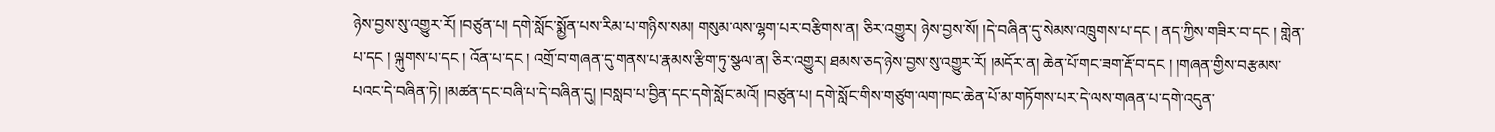ཉེས་བྱས་སུ་འགྱུར་རོ། །བཙུན་པ། དགེ་སློང་སྨྱོན་པས་རིམ་པ་གཉིས་སམ། གསུམ་ལས་ལྷག་པར་བརྩིགས་ན། ཅིར་འགྱུར། ཉེས་བྱས་སོ། །དེ་བཞིན་དུ་སེམས་འཁྲུགས་པ་དང ། ནད་ཀྱིས་གཟིར་བ་དང ། གླེན་པ་དང ། ལྐུགས་པ་དང ། འོན་པ་དང ། འགྲོ་བ་གཞན་དུ་གནས་པ་རྣམས་རྩིག་ཏུ་སྩལ་ན། ཅིར་འགྱུར། ཐམས་ཅད་ཉེས་བྱས་སུ་འགྱུར་རོ། །མདོར་ན། ཆེན་པོ་གང་ཟག་རྡོ་བ་དང ། །གཞན་གྱིས་བརྩམས་པའང་དེ་བཞིན་ཏེ། །མཚན་དང་བཞི་པ་དེ་བཞིན་དུ། །བསླབ་པ་བྱིན་དང་དགེ་སློང་མའོ། །བཙུན་པ། དགེ་སློང་གིས་གཙུག་ལག་ཁང་ཆེན་པོ་མ་གཏོགས་པར་དེ་ལས་གཞན་པ་དགེ་འདུན་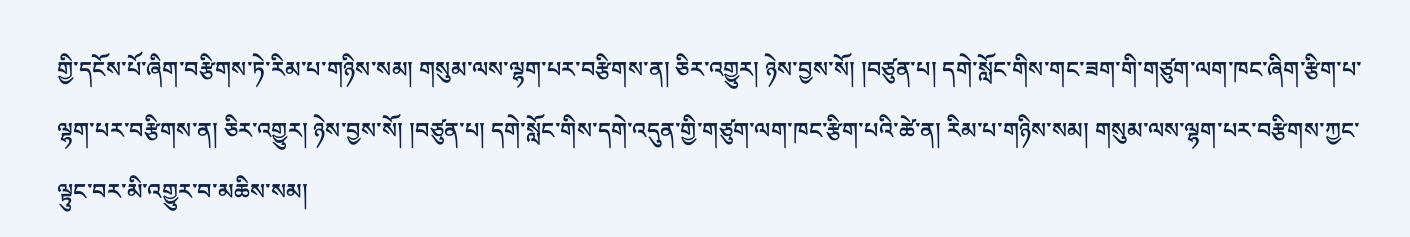གྱི་དངོས་པོ་ཞིག་བརྩིགས་ཏེ་རིམ་པ་གཉིས་སམ། གསུམ་ལས་ལྷག་པར་བརྩིགས་ན། ཅིར་འགྱུར། ཉེས་བྱས་སོ། །བཙུན་པ། དགེ་སློང་གིས་གང་ཟག་གི་གཙུག་ལག་ཁང་ཞིག་རྩིག་པ་ལྷག་པར་བརྩིགས་ན། ཅིར་འགྱུར། ཉེས་བྱས་སོ། །བཙུན་པ། དགེ་སློང་གིས་དགེ་འདུན་གྱི་གཙུག་ལག་ཁང་རྩིག་པའི་ཚེ་ན། རིམ་པ་གཉིས་སམ། གསུམ་ལས་ལྷག་པར་བརྩིགས་ཀྱང་ལྟུང་བར་མི་འགྱུར་བ་མཆིས་སམ།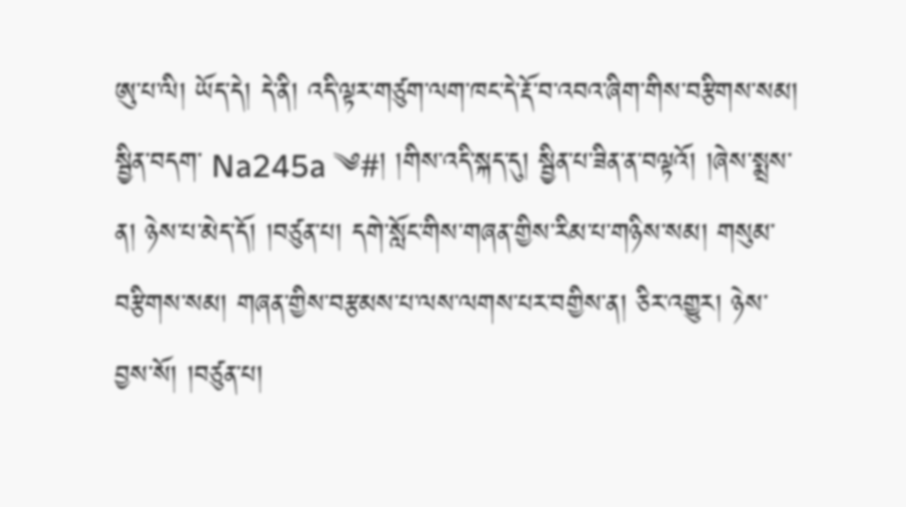ཨུ་པ་ལི། ཡོད་དེ། དེ་ནི། འདི་ལྟར་གཙུག་ལག་ཁང་དེ་རྡོ་བ་འབའ་ཞིག་གིས་བརྩིགས་སམ། སྦྱིན་བདག་ Na245a ༄#། །གིས་འདི་སྐད་དུ། སྦྱིན་པ་ཟིན་ན་བལྟའོ། །ཞེས་སྨྲས་ན། ཉེས་པ་མེད་དོ། །བཙུན་པ། དགེ་སློང་གིས་གཞན་གྱིས་རིམ་པ་གཉིས་སམ། གསུམ་བརྩིགས་སམ། གཞན་གྱིས་བརྩམས་པ་ལས་ལགས་པར་བགྱིས་ན། ཅིར་འགྱུར། ཉེས་བྱས་སོ། །བཙུན་པ།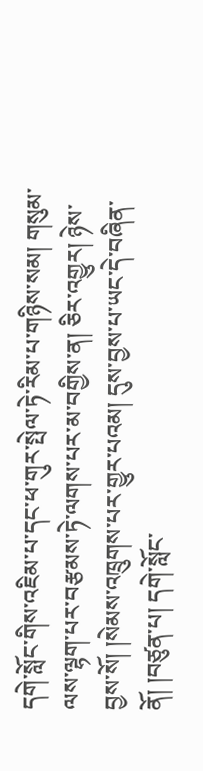དགེ་སློང་གིས་འཇིམ་པ་དང་ཕ་གུར་སྤེལ་ཏེ་རིམ་པ་གཉིས་སམ། གསུམ་ལས་ལྷག་པར་བརྩམས་ཏེ་ལགས་པར་མ་བགྱིས་ན། ཅིར་འགྱུར། ཉེས་བྱས་སོ། །སེམས་འཁྲུགས་པར་གྱུར་པའམ། དུས་བྱས་པ་ཡང་དེ་བཞིན་ནོ། །བཙུན་པ། དགེ་སློང་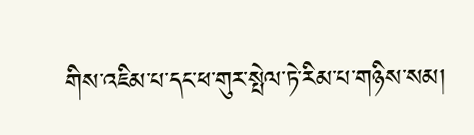གིས་འཇིམ་པ་དང་ཕ་གུར་སྤེལ་ཏེ་རིམ་པ་གཉིས་སམ།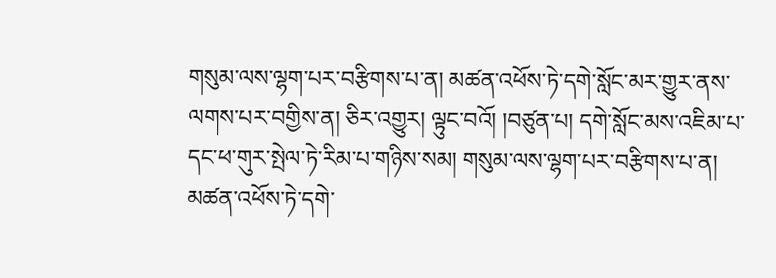གསུམ་ལས་ལྷག་པར་བརྩིགས་པ་ན། མཚན་འཕོས་ཏེ་དགེ་སློང་མར་གྱུར་ནས་ལགས་པར་བགྱིས་ན། ཅིར་འགྱུར། ལྟུང་བའོ། །བཙུན་པ། དགེ་སློང་མས་འཇིམ་པ་དང་ཕ་གུར་སྤེལ་ཏེ་རིམ་པ་གཉིས་སམ། གསུམ་ལས་ལྷག་པར་བརྩིགས་པ་ན། མཚན་འཕོས་ཏེ་དགེ་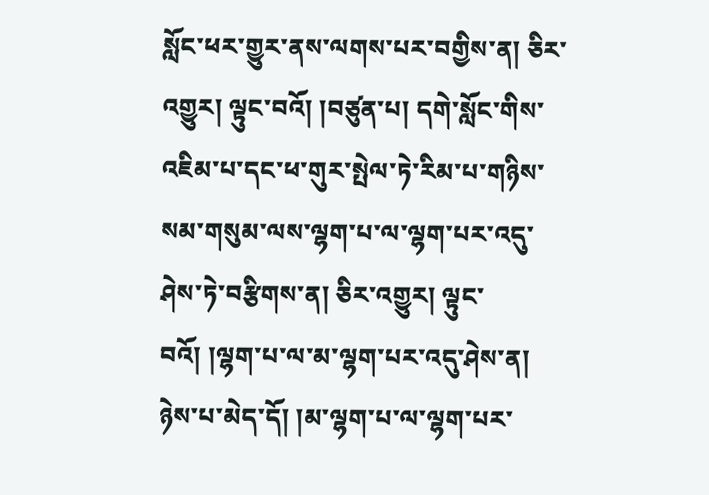སློང་ཕར་གྱུར་ནས་ལགས་པར་བགྱིས་ན། ཅིར་འགྱུར། ལྟུང་བའོ། །བཙུན་པ། དགེ་སློང་གིས་འཇིམ་པ་དང་ཕ་གུར་སྤེལ་ཏེ་རིམ་པ་གཉིས་སམ་གསུམ་ལས་ལྷག་པ་ལ་ལྷག་པར་འདུ་ཤེས་ཏེ་བརྩིགས་ན། ཅིར་འགྱུར། ལྟུང་བའོ། །ལྷག་པ་ལ་མ་ལྷག་པར་འདུ་ཤེས་ན། ཉེས་པ་མེད་དོ། །མ་ལྷག་པ་ལ་ལྷག་པར་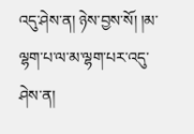འདུ་ཤེས་ན། ཉེས་བྱས་སོ། །མ་ལྷག་པ་ལ་མ་ལྷག་པར་འདུ་ཤེས་ན།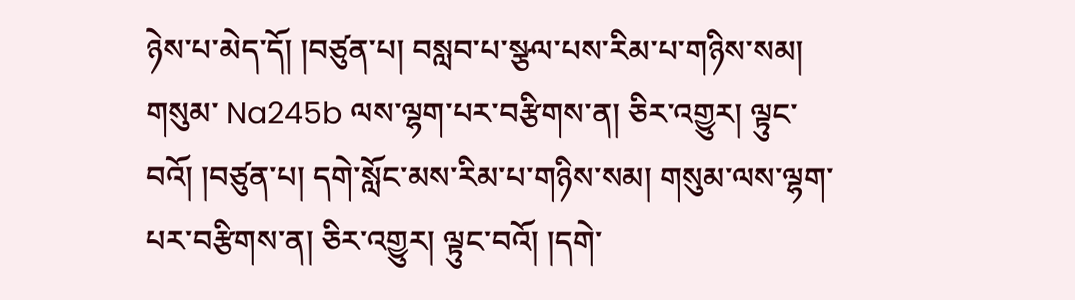ཉེས་པ་མེད་དོ། །བཙུན་པ། བསླབ་པ་སྩལ་པས་རིམ་པ་གཉིས་སམ། གསུམ་ Na245b ལས་ལྷག་པར་བརྩིགས་ན། ཅིར་འགྱུར། ལྟུང་བའོ། །བཙུན་པ། དགེ་སློང་མས་རིམ་པ་གཉིས་སམ། གསུམ་ལས་ལྷག་པར་བརྩིགས་ན། ཅིར་འགྱུར། ལྟུང་བའོ། །དགེ་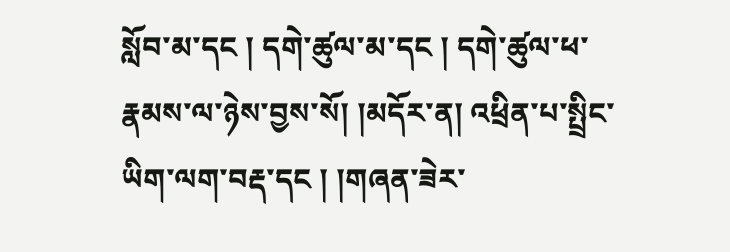སློབ་མ་དང ། དགེ་ཚུལ་མ་དང ། དགེ་ཚུལ་ཕ་རྣམས་ལ་ཉེས་བྱས་སོ། །མདོར་ན། འཕྲིན་པ་སྤྲིང་ཡིག་ལག་བརྡ་དང ། །གཞན་ཟེར་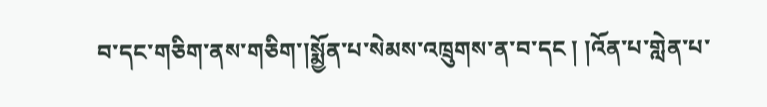བ་དང་གཅིག་ནས་གཅིག་།སྨྱོན་པ་སེམས་འཁྲུགས་ན་བ་དང ། །འོན་པ་གླེན་པ་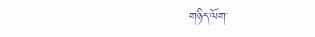གཉིད་ལོག་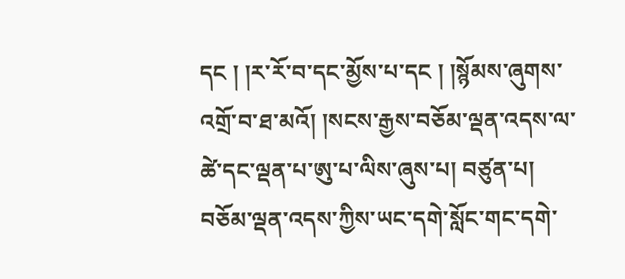དང ། །ར་རོ་བ་དང་མྱོས་པ་དང ། །སྙོམས་ཞུགས་འགྲོ་བ་ཐ་མའོ། །སངས་རྒྱས་བཅོམ་ལྡན་འདས་ལ་ཚེ་དང་ལྡན་པ་ཨུ་པ་ལིས་ཞུས་པ། བཙུན་པ། བཅོམ་ལྡན་འདས་ཀྱིས་ཡང་དགེ་སློང་གང་དགེ་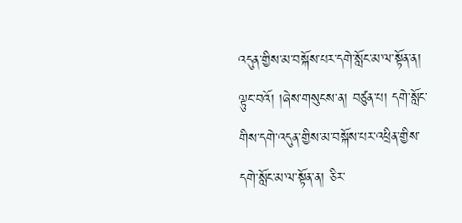འདུན་གྱིས་མ་བསྐོས་པར་དགེ་སློང་མ་ལ་སྟོན་ན། ལྟུང་བའོ། །ཞེས་གསུངས་ན། བཙུན་པ། དགེ་སློང་གིས་དགེ་འདུན་གྱིས་མ་བསྐོས་པར་འཕྲིན་གྱིས་དགེ་སློང་མ་ལ་སྟོན་ན། ཅིར་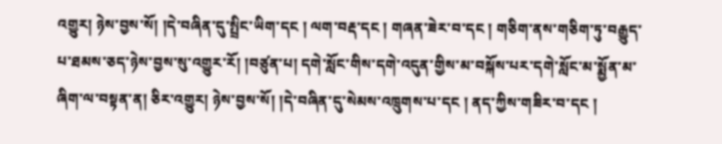འགྱུར། ཉེས་བྱས་སོ། །དེ་བཞིན་དུ་སྤྲིང་ཡིག་དང ། ལག་བརྡ་དང ། གཞན་ཟེར་བ་དང ། གཅིག་ནས་གཅིག་ཏུ་བརྒྱུད་པ་ཐམས་ཅད་ཉེས་བྱས་སུ་འགྱུར་རོ། །བཙུན་པ། དགེ་སློང་གིས་དགེ་འདུན་གྱིས་མ་བསྐོས་པར་དགེ་སློང་མ་སྨྱོན་མ་ཞིག་ལ་བསྟན་ན། ཅིར་འགྱུར། ཉེས་བྱས་སོ། །དེ་བཞིན་དུ་སེམས་འཁྲུགས་པ་དང ། ནད་ཀྱིས་གཟིར་བ་དང །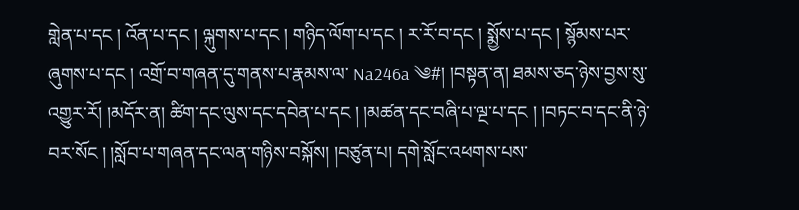གླེན་པ་དང ། འོན་པ་དང ། ལྐུགས་པ་དང ། གཉིད་ལོག་པ་དང ། ར་རོ་བ་དང ། སྨྱོས་པ་དང ། སྙོམས་པར་ཞུགས་པ་དང ། འགྲོ་བ་གཞན་དུ་གནས་པ་རྣམས་ལ་ Na246a ༄#། །བསྟན་ན། ཐམས་ཅད་ཉེས་བྱས་སུ་འགྱུར་རོ། །མདོར་ན། ཚིག་དང་ལུས་དང་དབེན་པ་དང ། །མཚན་དང་བཞི་པ་ལྔ་པ་དང ། །བཏང་བ་དང་ནི་ཉེ་བར་སོང ། །སློབ་པ་གཞན་དང་ལན་གཉིས་བསྐོས། །བཙུན་པ། དགེ་སློང་འཕགས་པས་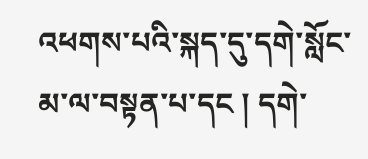འཕགས་པའི་སྐད་དུ་དགེ་སློང་མ་ལ་བསྟན་པ་དང ། དགེ་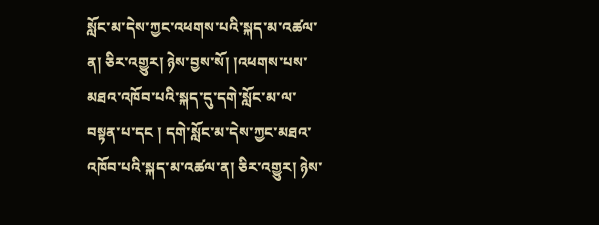སློང་མ་དེས་ཀྱང་འཕགས་པའི་སྐད་མ་འཚལ་ན། ཅིར་འགྱུར། ཉེས་བྱས་སོ། །འཕགས་པས་མཐའ་འཁོབ་པའི་སྐད་དུ་དགེ་སློང་མ་ལ་བསྟན་པ་དང ། དགེ་སློང་མ་དེས་ཀྱང་མཐའ་འཁོབ་པའི་སྐད་མ་འཚལ་ན། ཅིར་འགྱུར། ཉེས་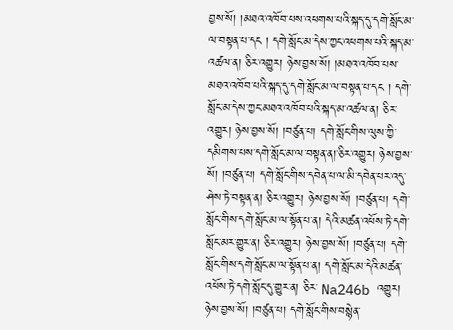བྱས་སོ། །མཐའ་འཁོབ་པས་འཕགས་པའི་སྐད་དུ་དགེ་སློང་མ་ལ་བསྟན་པ་དང ། དགེ་སློང་མ་དེས་ཀྱང་འཕགས་པའི་སྐད་མ་འཚལ་ན། ཅིར་འགྱུར། ཉེས་བྱས་སོ། །མཐའ་འཁོབ་པས་མཐའ་འཁོབ་པའི་སྐད་དུ་དགེ་སློང་མ་ལ་བསྟན་པ་དང ། དགེ་སློང་མ་དེས་ཀྱང་མཐའ་འཁོབ་པའི་སྐད་མ་འཚལ་ན། ཅིར་འགྱུར། ཉེས་བྱས་སོ། །བཙུན་པ། དགེ་སློང་གིས་ལུས་ཀྱི་དམིགས་པས་དགེ་སློང་མ་ལ་བསྟན་ན།་ཅིར་འགྱུར། ཉེས་བྱས་སོ། །བཙུན་པ། དགེ་སློང་གིས་དབེན་པ་ལ་མི་དབེན་པར་འདུ་ཤེས་ཏེ་བསྟན་ན། ཅིར་འགྱུར། ཉེས་བྱས་སོ། །བཙུན་པ། དགེ་སློང་གིས་དགེ་སློང་མ་ལ་སྟོན་པ་ན། དེའི་མཚན་འཕོས་ཏེ་དགེ་སློང་མར་གྱུར་ན། ཅིར་འགྱུར། ཉེས་བྱས་སོ། །བཙུན་པ། དགེ་སློང་གིས་དགེ་སློང་མ་ལ་སྟོན་པ་ན། དགེ་སློང་མ་དེའི་མཚན་འཕོས་ཏེ་དགེ་སློང་དུ་གྱུར་ན། ཅིར་ Na246b འགྱུར། ཉེས་བྱས་སོ། །བཙུན་པ། དགེ་སློང་གིས་བསྙེན་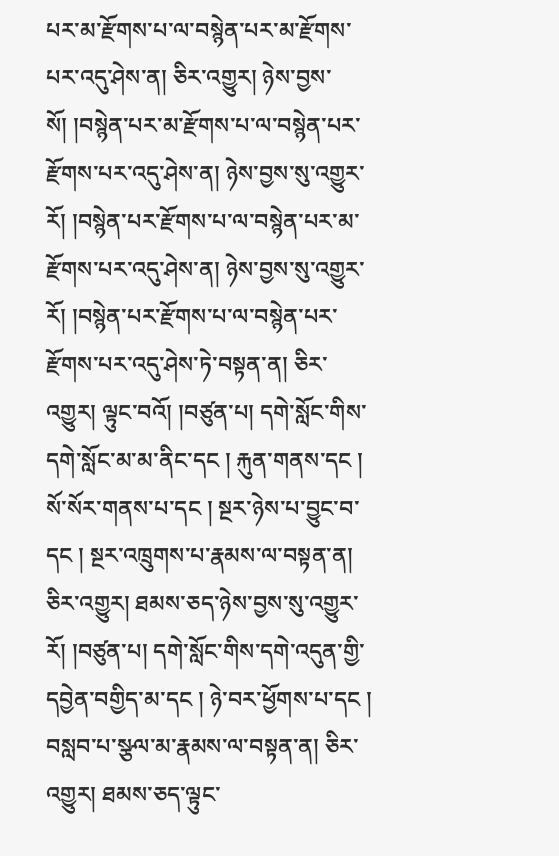པར་མ་རྫོགས་པ་ལ་བསྙེན་པར་མ་རྫོགས་པར་འདུ་ཤེས་ན། ཅིར་འགྱུར། ཉེས་བྱས་སོ། །བསྙེན་པར་མ་རྫོགས་པ་ལ་བསྙེན་པར་རྫོགས་པར་འདུ་ཤེས་ན། ཉེས་བྱས་སུ་འགྱུར་རོ། །བསྙེན་པར་རྫོགས་པ་ལ་བསྙེན་པར་མ་རྫོགས་པར་འདུ་ཤེས་ན། ཉེས་བྱས་སུ་འགྱུར་རོ། །བསྙེན་པར་རྫོགས་པ་ལ་བསྙེན་པར་རྫོགས་པར་འདུ་ཤེས་ཏེ་བསྟན་ན། ཅིར་འགྱུར། ལྟུང་བའོ། །བཙུན་པ། དགེ་སློང་གིས་དགེ་སློང་མ་མ་ནིང་དང ། རྐུན་གནས་དང ། སོ་སོར་གནས་པ་དང ། སྔར་ཉེས་པ་བྱུང་བ་དང ། སྔར་འཁྲུགས་པ་རྣམས་ལ་བསྟན་ན། ཅིར་འགྱུར། ཐམས་ཅད་ཉེས་བྱས་སུ་འགྱུར་རོ། །བཙུན་པ། དགེ་སློང་གིས་དགེ་འདུན་གྱི་དབྱེན་བགྱིད་མ་དང ། ཉེ་བར་ཕྱོགས་པ་དང ། བསླབ་པ་སྩལ་མ་རྣམས་ལ་བསྟན་ན། ཅིར་འགྱུར། ཐམས་ཅད་ལྟུང་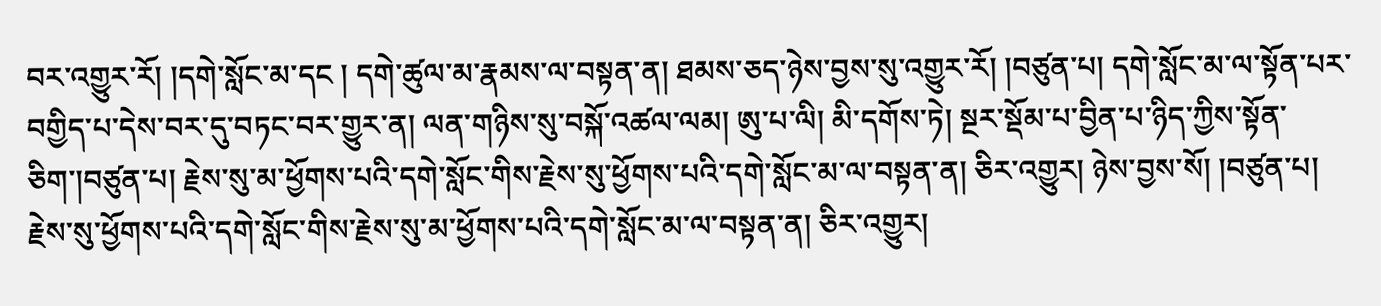བར་འགྱུར་རོ། །དགེ་སློང་མ་དང ། དགེ་ཚུལ་མ་རྣམས་ལ་བསྟན་ན། ཐམས་ཅད་ཉེས་བྱས་སུ་འགྱུར་རོ། །བཙུན་པ། དགེ་སློང་མ་ལ་སྟོན་པར་བགྱིད་པ་དེས་བར་དུ་བཏང་བར་གྱུར་ན། ལན་གཉིས་སུ་བསྐོ་འཚལ་ལམ། ཨུ་པ་ལི། མི་དགོས་ཏེ། སྔར་སྡོམ་པ་བྱིན་པ་ཉིད་ཀྱིས་སྟོན་ཅིག་།བཙུན་པ། རྗེས་སུ་མ་ཕྱོགས་པའི་དགེ་སློང་གིས་རྗེས་སུ་ཕྱོགས་པའི་དགེ་སློང་མ་ལ་བསྟན་ན། ཅིར་འགྱུར། ཉེས་བྱས་སོ། །བཙུན་པ། རྗེས་སུ་ཕྱོགས་པའི་དགེ་སློང་གིས་རྗེས་སུ་མ་ཕྱོགས་པའི་དགེ་སློང་མ་ལ་བསྟན་ན། ཅིར་འགྱུར།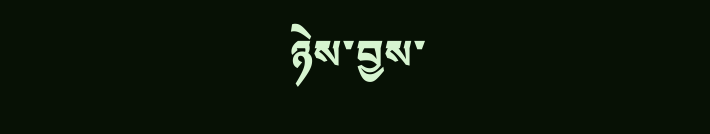ཉེས་བྱས་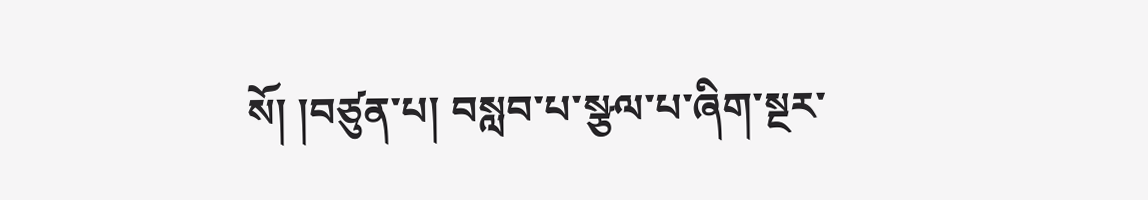སོ། །བཙུན་པ། བསླབ་པ་སྩལ་པ་ཞིག་སྔར་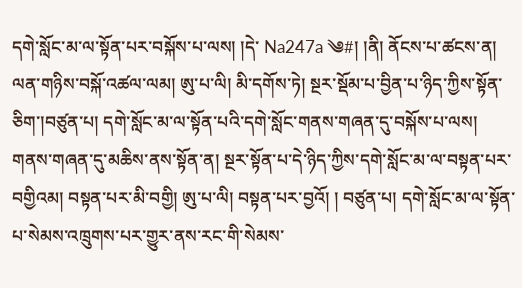དགེ་སློང་མ་ལ་སྟོན་པར་བསྐོས་པ་ལས། །དེ་ Na247a ༄#། །ནི། ནོངས་པ་ཚངས་ན། ལན་གཉིས་བསྐོ་འཚལ་ལམ། ཨུ་པ་ལི། མི་དགོས་ཏེ། སྔར་སྡོམ་པ་བྱིན་པ་ཉིད་ཀྱིས་སྟོན་ཅིག་།བཙུན་པ། དགེ་སློང་མ་ལ་སྟོན་པའི་དགེ་སློང་གནས་གཞན་དུ་བསྐོས་པ་ལས། གནས་གཞན་དུ་མཆིས་ནས་སྟོན་ན། སྔར་སྟོན་པ་དེ་ཉིད་ཀྱིས་དགེ་སློང་མ་ལ་བསྟན་པར་བགྱིའམ། བསྟན་པར་མི་བགྱི། ཨུ་པ་ལི། བསྟན་པར་བྱའོ། ། བཙུན་པ། དགེ་སློང་མ་ལ་སྟོན་པ་སེམས་འཁྲུགས་པར་གྱུར་ནས་རང་གི་སེམས་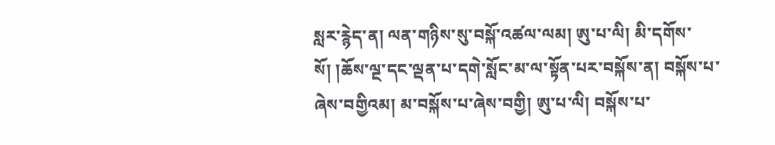སླར་རྙེད་ན། ལན་གཉིས་སུ་བསྐོ་འཚལ་ལམ། ཨུ་པ་ལི། མི་དགོས་སོ། །ཆོས་ལྔ་དང་ལྡན་པ་དགེ་སློང་མ་ལ་སྟོན་པར་བསྐོས་ན། བསྐོས་པ་ཞེས་བགྱིའམ། མ་བསྐོས་པ་ཞེས་བགྱི། ཨུ་པ་ལི། བསྐོས་པ་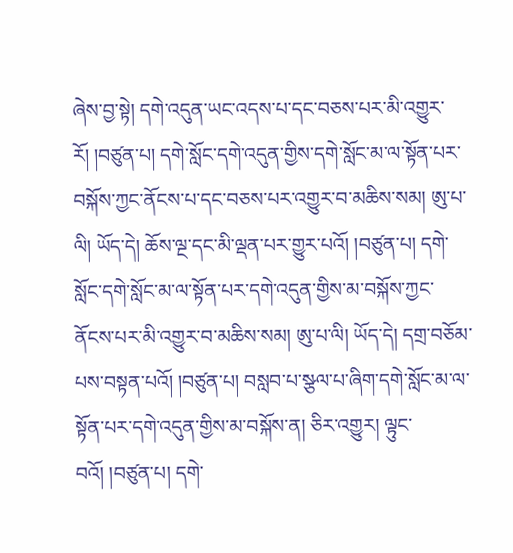ཞེས་བྱ་སྟེ། དགེ་འདུན་ཡང་འདས་པ་དང་བཅས་པར་མི་འགྱུར་རོ། །བཙུན་པ། དགེ་སློང་དགེ་འདུན་གྱིས་དགེ་སློང་མ་ལ་སྟོན་པར་བསྐོས་ཀྱང་ནོངས་པ་དང་བཅས་པར་འགྱུར་བ་མཆིས་སམ། ཨུ་པ་ལི། ཡོད་དེ། ཆོས་ལྔ་དང་མི་ལྡན་པར་གྱུར་པའོ། །བཙུན་པ། དགེ་སློང་དགེ་སློང་མ་ལ་སྟོན་པར་དགེ་འདུན་གྱིས་མ་བསྐོས་ཀྱང་ནོངས་པར་མི་འགྱུར་བ་མཆིས་སམ། ཨུ་པ་ལི། ཡོད་དེ། དགྲ་བཅོམ་པས་བསྟན་པའོ། །བཙུན་པ། བསླབ་པ་སྩལ་པ་ཞིག་དགེ་སློང་མ་ལ་སྟོན་པར་དགེ་འདུན་གྱིས་མ་བསྐོས་ན། ཅིར་འགྱུར། ལྟུང་བའོ། །བཙུན་པ། དགེ་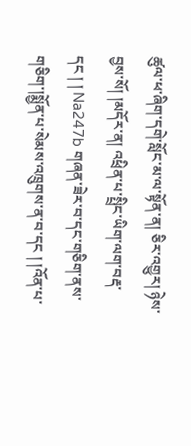ཚུལ་ཕ་ཞིག་དགེ་སློང་མ་ལ་སྟོན་ན། ཅིར་འགྱུར། ཉེས་བྱས་སོ། །མདོར་ན། འཕྲིན་པ་སྤྲིང་ཡིག་ལག་བརྡ་དང ། ། Na247b གཞན་ཟེར་བ་དང་གཅིག་ནས་གཅིག་།སྨྱོན་པ་སེམས་འཁྲུགས་ན་བ་དང ། །འོན་པ་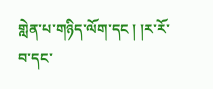གླེན་པ་གཉིད་ལོག་དང ། །ར་རོ་བ་དང་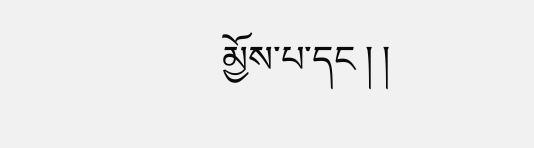མྱོས་པ་དང ། །